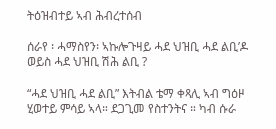ትዕዝብተይ ኣብ ሕብረተሰብ

ሰራየ ፡ ሓማስየን፡ ኣኩሎጉዛይ ሓደ ህዝቢ ሓደ ልቢ’ዶ ወይስ ሓደ ህዝቢ ሽሕ ልቢ ?

“ሓደ ህዝቢ ሓደ ልቢ” እትብል ቴማ ቀጻሊ ኣብ ግዕዞ ሂወተይ ምሳይ ኣላ። ደጋጊመ የስተንትና ። ካብ ሱራ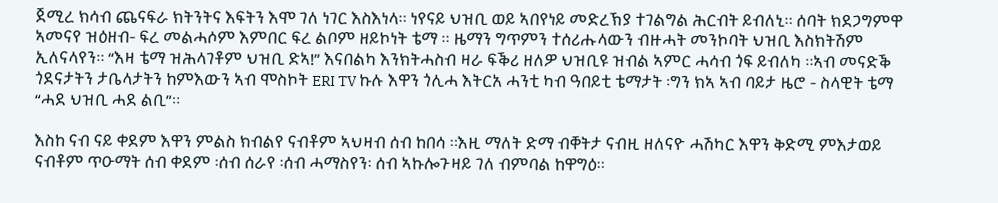ጀሚረ ክሳብ ጨናፍራ ክትንትና እፍትን እሞ ገለ ነገር እስእነላ። ነየናይ ህዝቢ ወይ ኣበየነይ መድረኽያ ተገልግል ሕርብት ይብለኒ። ሰባት ክደጋግምዋ ኣመናየ ዝዕዘብ- ፍረ መልሓሶም እምበር ፍረ ልቦም ዘይኮነት ቴማ ። ዜማን ግጥምን ተሰሪሑላውን ብዙሓት መንኮባት ህዝቢ እስክትሽም ኢለናላየን። “እዛ ቴማ ዝሕላገቶም ህዝቢ ድኣ!” እናበልካ እንክትሓስብ ዛራ ፍቕሪ ዘለዎ ህዝቢዩ ዝብል ኣምር ሓሳብ ጎፍ ይብለካ ።ኣብ መናድቕ ጎደናታትን ታቤላታትን ከምእውን ኣብ ሞስኮት ERI TV ኩሉ እዋን ጎሊሓ እትርአ ሓንቲ ካብ ዓበይቲ ቴማታት ፡ግን ክኣ ኣብ ባይታ ዜሮ - ስላዊት ቴማ “ሓደ ህዝቢ ሓደ ልቢ”።

እስከ ናብ ናይ ቀደም እዋን ምልስ ክብልየ ናብቶም ኣህዛብ ሰብ ከበሳ ።እዚ ማለት ድማ ብቐትታ ናብዚ ዘለናዮ ሓሽካር እዋን ቅድሚ ምእታወይ ናብቶም ጥዑማት ሰብ ቀደም ፡ሰብ ሰራየ ፡ሰብ ሓማስየን፡ ሰብ ኣኩሎጉዛይ ገለ ብምባል ከዋግዕ።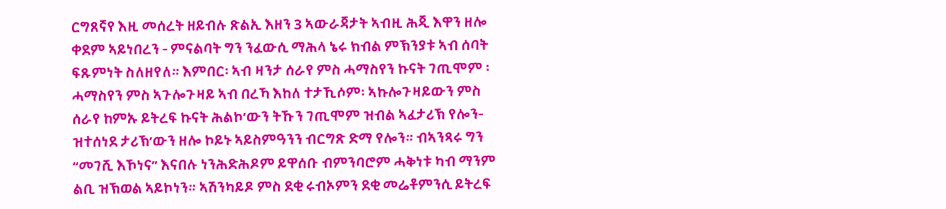ርግጸኛየ እዚ መሰረት ዘይብሉ ጽልኢ እዘን 3 ኣውራጃታት ኣብዚ ሕጂ እዋን ዘሎ ቀደም ኣይነበረን - ምናልባት ግን ንፈውሲ ማሕላ ኔሩ ክብል ምኽንያቱ ኣብ ሰባት ፍጹምነት ስለዘየለ። እምበር፡ ኣብ ዛንታ ሰራየ ምስ ሓማስየን ኩናት ገጢሞም ፡ ሓማስየን ምስ ኣጉሎጉዛይ ኣብ በረኻ እከለ ተታኺሶም፡ ኣኩሎጉዛይውን ምስ ሰራየ ከምኡ ይትረፍ ኩናት ሕልኮ’ውን ትኹን ገጢሞም ዝብል ኣፈታሪኽ የሎን- ዝተሰነደ ታሪኽ’ውን ዘሎ ኮይኑ ኣይስምዓንን ብርግጽ ድማ የሎን። ብኣንጻሩ ግን “መገሺ እኾነና” እናበሉ ነንሕድሕዶም ይዋሰቡ ብምንባሮም ሓቅነቱ ካብ ማንም ልቢ ዝኽወል ኣይኮነን። ኣሽንካይዶ ምስ ደቂ ሩብኦምን ደቂ መሬቶምንሲ ይትረፍ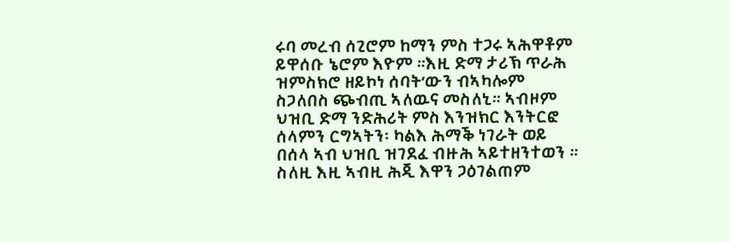ሩባ መረብ ሰጊሮም ከማን ምስ ተጋሩ ኣሕዋቶም ይዋሰቡ ኔሮም እዮም ።እዚ ድማ ታሪኽ ጥራሕ ዝምስክሮ ዘይኮነ ሰባት’ውን ብኣካሎም ስጋለበስ ጭብጢ ኣለዉና መስለኒ። ኣብዞም ህዝቢ ድማ ንድሕሪት ምስ እንዝክር እንትርፎ ሰላምን ርግኣትን፡ ካልእ ሕማቕ ነገራት ወይ በሰላ ኣብ ህዝቢ ዝገደፈ ብዙሕ ኣይተዘንተወን ። ስለዚ እዚ ኣብዚ ሕጂ እዋን ጋዕገልጠም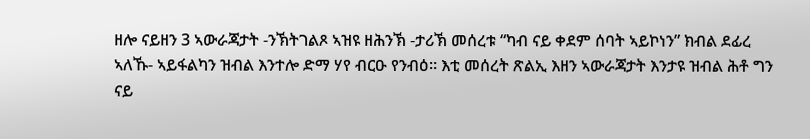ዘሎ ናይዘን 3 ኣውራጃታት -ንኽትገልጾ ኣዝዩ ዘሕንኽ -ታሪኽ መሰረቱ “ካብ ናይ ቀደም ሰባት ኣይኮነን” ክብል ደፊረ ኣለኹ- ኣይፋልካን ዝብል እንተሎ ድማ ሃየ ብርዑ የንብዕ። እቲ መሰረት ጽልኢ እዘን ኣውራጃታት እንታዩ ዝብል ሕቶ ግን ናይ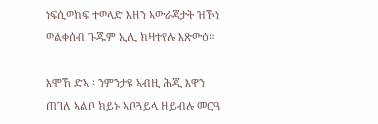ነፍሲወከፍ ተወላድ እዘን ኣውራጃታት ዝኾነ ወልቀሰብ ጉጁም ኢሊ ክዛተየሉ እጽውዕ።

እሞኸ ድኣ ፡ ንምንታዩ ኣብዚ ሕጂ እዋን ጠገለ ኣልቦ ክይኑ ኣቦጓይላ ዘይብሉ መርዓ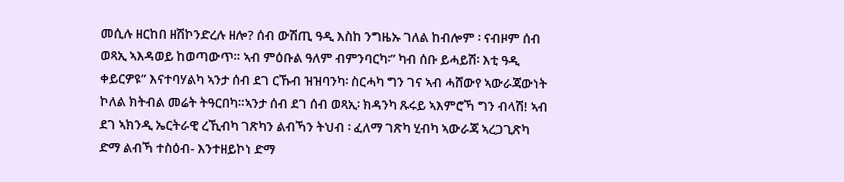መሲሉ ዘርከበ ዘሽኮንድረሉ ዘሎ? ሰብ ውሽጢ ዓዲ እስከ ንግዜኡ ገለል ከብሎም ፡ ናብዞም ሰብ ወጻኢ ኣእዳወይ ከወጣውጥ። ኣብ ምዕቡል ዓለም ብምንባርካ፡” ካብ ሰቡ ይሓይሽ፡ እቲ ዓዲ ቀይርዎዩ” እናተባሃልካ ኣንታ ሰብ ደገ ርኹብ ዝዝባንካ፡ ስርሓካ ግን ገና ኣብ ሓሸውየ ኣውራጃውነት ኮለል ክትብል መሬት ትዓርበካ።ኣንታ ሰብ ደገ ሰብ ወጻኢ፡ ክዳንካ ጹሩይ ኣእምሮኻ ግን ብላሽ! ኣብ ደገ ኣክንዲ ኤርትራዊ ረኺብካ ገጽካን ልብኻን ትህብ ፡ ፈለማ ገጽካ ሂብካ ኣውራጃ ኣረጋጊጽካ ድማ ልብኻ ተስዕብ- እንተዘይኮነ ድማ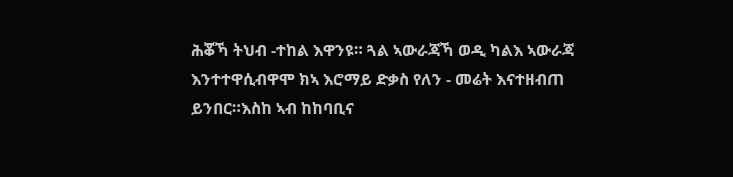ሕቖኻ ትህብ -ተከል እዋንዩ። ጓል ኣውራጃኻ ወዲ ካልእ ኣውራጃ እንተተዋሲብዋሞ ክኣ እሮማይ ድቃስ የለን - መሬት እናተዘብጠ ይንበር።እስከ ኣብ ከከባቢና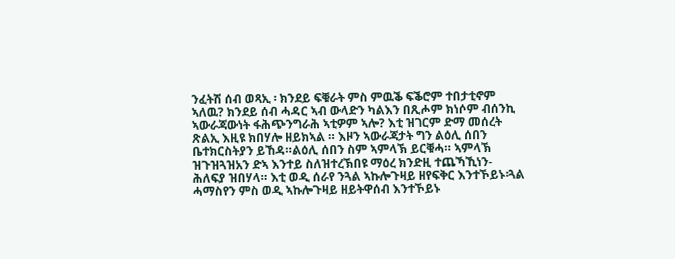ንፈትሽ ሰብ ወጻኢ ፡ ክንደይ ፍቑራት ምስ ምዉቕ ፍቕሮም ተበታቲኖም ኣለዉ? ክንደይ ሰብ ሓዳር ኣብ ውላድን ካልእን በጺሖም ክነሶም ብሰንኪ ኣውራጃውነት ፋሕጭንግራሕ ኣቲዎም ኣሎ? እቲ ዝገርም ድማ መሰረት ጽልኢ እዚዩ ክበሃሎ ዘይክኣል ። እዞን ኣውራጃታት ግን ልዕሊ ሰበን ቤተክርስትያን ይኸዳ።ልዕሊ ሰበን ስም ኣምላኽ ይርቑሓ። ኣምላኽ ዝጉዝጓዝአን ድኣ እንተይ ስለዝተረኽበዩ ማዕረ ክንድዚ ተጨኻኺነን- ሕለፍያ ዝበሃላ። እቲ ወዲ ሰራየ ንጓል ኣኩሎጉዛይ ዘየፍቅር እንተኾይኑ፡ጓል ሓማስየን ምስ ወዲ ኣኩሎጉዛይ ዘይትዋሰብ እንተኾይኑ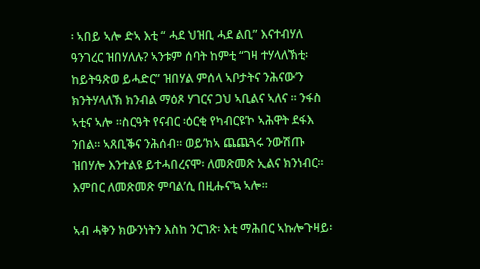፡ ኣበይ ኣሎ ድኣ እቲ “ ሓደ ህዝቢ ሓደ ልቢ” እናተብሃለ ዓንገረር ዝበሃለሉ? ኣንቱም ሰባት ከምቲ “ገዛ ተሃላለኽቲ፡ ከይትዓጽወ ይሓድር” ዝበሃል ምሰላ ኣቦታትና ንሕናው’ን ክንትሃላለኽ ክንብል ማዕጾ ሃገርና ጋህ ኣቢልና ኣለና ። ንፋስ ኣቲና ኣሎ ።ስርዓት የናብር ፡ዕርቂ የካብርዩ’ኮ ኣሕዋት ደፋእ ንበል። ኣጸቢቕና ንሕሰብ። ወይ’ክኣ ጨጨጓሩ ንውሽጡ ዝበሃሎ እንተልዩ ይተሓበረናሞ፡ ለመጽመጽ ኢልና ክንነብር። እምበር ለመጽመጽ ምባል’ሲ በዚሑና’ኳ ኣሎ።

ኣብ ሓቅን ክውንነትን እስከ ንርገጽ፡ እቲ ማሕበር ኣኩሎጉዛይ፡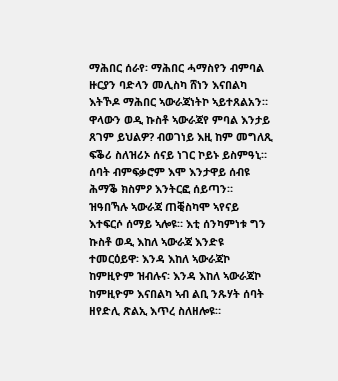ማሕበር ሰራየ፡ ማሕበር ሓማስየን ብምባል ዙርያን ባድላን መሊስካ ሸነን እናበልካ እትኾዶ ማሕበር ኣውራጃነትኮ ኣይተጸልአን። ዋላውን ወዲ ኩስቶ ኣውራጃየ ምባል እንታይ ጸገም ይህልዎ? ብወገነይ እዚ ከም መግለጺ ፍቕሪ ስለዝሪኦ ሰናይ ነገር ኮይኑ ይስምዓኒ። ሰባት ብምፍቃሮም እሞ እንታዋይ ሰብዩ ሕማቕ ክስምዖ እንትርፎ ሰይጣን። ዝዓበኻሉ ኣውራጃ ጠቒስካሞ ኣየናይ እተፍርሶ ሰማይ ኣሎዩ። እቲ ሰንካምነቱ ግን ኩስቶ ወዲ እከለ ኣውራጃ እንድዩ ተመርዕይዋ፡ እንዳ እከለ ኣውራጃኮ ከምዚዮም ዝብሉና፡ እንዳ እከለ ኣውራጃኮ ከምዚዮም እናበልካ ኣብ ልቢ ንጹሃት ሰባት ዘየድሊ ጽልኢ እጥረ ስለዘሎዩ።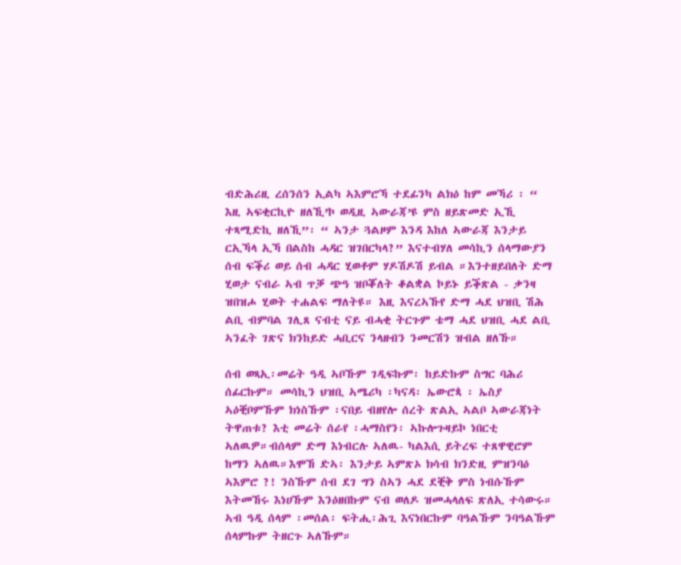ብድሕሪዚ ረሰንሰን ኢልካ ኣእምሮኻ ተደፊንካ ልክዕ ከም መኻሪ ፡ “ እዚ ኣፍቂርኪዮ ዘለኺ’ኮ ወዲዚ ኣውራጃ’ዩ ምስ ዘይጽመድ ኢኺ ተጻሚድኪ ዘለኺ”፡ “ ኣንታ ጓልዞም እንዳ እከለ ኣውራጃ እንታይ ርኢኻላ ኢኻ በልስከ ሓዳር ዝገበርካላ?” እናተብሃለ መሳኪን ሰላማውያን ሰብ ፍቕሪ ወይ ሰብ ሓዳር ሂወቶም ሃዶሽዶሽ ይብል ።እንተዘይበለት ድማ ሂወታ ናብራ ኣብ ጥቓ ጭዓ ዝቦቖለት ቆልቋል ኮይኑ ይቕጽል - ቃንዛ ዝበዝሖ ሂወት ተሐልፍ ማለትዩ። እዚ እናረኣኹየ ድማ ሓደ ህዝቢ ሽሕ ልቢ ብምባል ገሊጸ ናብቲ ናይ ብሓቂ ትርጉም ቴማ ሓደ ህዝቢ ሓደ ልቢ ኣንፈት ገጽና ክንከይድ ሓቢርና ንላዘብን ንመርሽን ዝብል ዘለኹ።

ሰብ ወጻኢ፡መሬት ዓዲ ኣቦኹም ገዲፍኩም፡ ከይድኩም ስግር ባሕሪ ሰፊርኩም። መሳኪን ህዝቢ ኣሜሪካ ፡ካናዳ፡ ኤውሮጳ ፡ ኤስያ ኣዕቒቦምኹም ክነስኹም ፡ናበይ ብዘየሎ ሰረት ጽልኢ ኣልቦ ኣውራጃነት ትዋጠቱ? እቲ መሬት ሰራየ ፡ሓማስየን፡ ኣኩሎጉዛይኮ ነበርቲ ኣለዉዎ።ብሰላም ድማ እነብርሉ ኣለዉ- ካልእሲ ይትረፍ ተጸዋዊሮም ከማን ኣለዉ።እሞኸ ድኣ፡ እንታይ ኣምጽኦ ክሳብ ክንድዚ ምዝንባዕ ኣእምሮ ?! ንስኹም ሰብ ደገ ግን ስኣን ሓደ ደቒቅ ምስ ነብሱኹም እትመኸሩ እነሀኹም እንዕዘበኩም ናብ ወለዶ ዝመሓላለፍ ጽለኢ ተሳውሩ። ኣብ ዓዲ ሰላም ፡መሰል፡ ፍትሒ፡ሕጊ እናነበርኩም ባዓልኹም ንባዓልኹም ሰላምኩም ትዘርጉ ኣለኹም።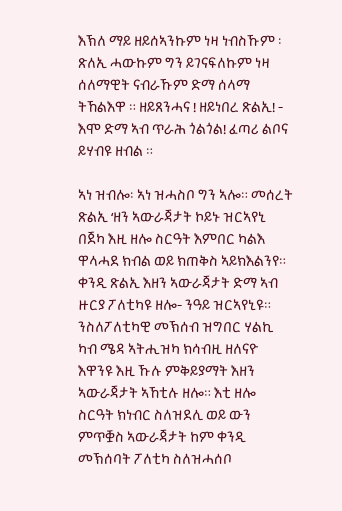እኽለ ማይ ዘይሰኣንኩም ነዛ ነብስኹም ፡ ጽለኢ ሓውኩም ግን ይገናፍለኩም ነዛ ሰለማዊት ናብራኹም ድማ ሰላማ ትኸልእዋ ። ዘይጸንሓና ! ዘይነበረ ጽልኢ! - እሞ ድማ ኣብ ጥራሕ ጎልጎል! ፈጣሪ ልቦና ይሃብዩ ዘብል ።

ኣነ ዝብሎ፡ ኣነ ዝሓስቦ ግን ኣሎ። መሰረት ጽልኢ ‘ዘን ኣውራጃታት ኮይኑ ዝርኣየኒ በጀካ እዚ ዘሎ ስርዓት እምበር ካልእ ዋላሓደ ክብል ወይ ክጠቅስ ኣይክእልንየ። ቀንዲ ጽልኢ እዘን ኣውራጃታት ድማ ኣብ ዙርያ ፖለቲካዩ ዘሎ- ንዓይ ዝርኣየኒዩ። ንስለፖለቲካዊ መኽሰብ ዝግበር ሃልኪ ካብ ሜዳ ኣትሒዝካ ክሳብዚ ዘለናዮ እዋንዩ እዚ ኹሉ ምቅይያማት እዘን ኣውራጃታት ኣኸቲሉ ዘሎ። እቲ ዘሎ ስርዓት ክነብር ስለዝደሊ ወይ ውን ምጥቛስ ኣውራጃታት ከም ቀንዲ መኽሰባት ፖለቲካ ስለዝሓሰቦ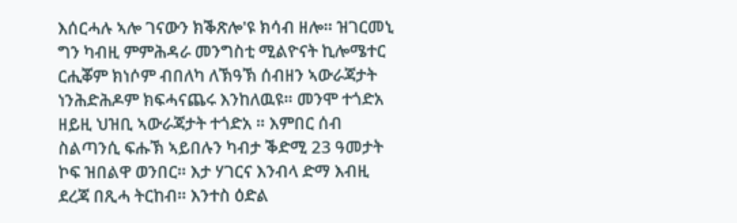እሰርሓሉ ኣሎ ገናውን ክቕጽሎ'ዩ ክሳብ ዘሎ። ዝገርመኒ ግን ካብዚ ምምሕዳራ መንግስቲ ሚልዮናት ኪሎሜተር ርሒቖም ክነሶም ብበለካ ለኽዓኽ ሰብዘን ኣውራጃታት ነንሕድሕዶም ክፍሓናጨሩ እንከለዉዩ። መንሞ ተጎድአ ዘይዚ ህዝቢ ኣውራጃታት ተጎድአ ። እምበር ሰብ ስልጣንሲ ፍሑኽ ኣይበሉን ካብታ ቕድሚ 23 ዓመታት ኮፍ ዝበልዋ ወንበር። እታ ሃገርና እንብላ ድማ እብዚ ደረጃ በጺሓ ትርከብ። እንተስ ዕድል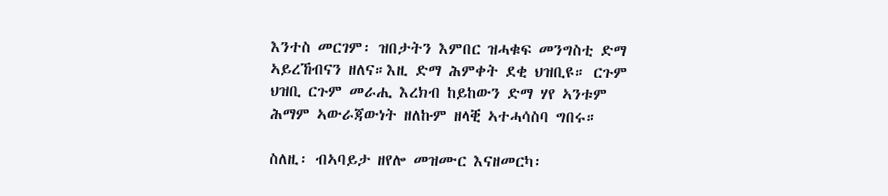እንተስ መርገም፡ ዝበታትን እምበር ዝሓቁፍ መንግስቲ ድማ ኣይረኸብናን ዘለና።እዚ ድማ ሕምቀት ደቂ ህዝቢዩ። ርጉም ህዝቢ ርጉም መራሒ እረክብ ከይከውን ድማ ሃየ ኣንቱም ሕማም ኣውራጃውነት ዘለኩም ዘላቒ ኣተሓሳስባ ግበሩ።

ስለዚ፡ ብኣባይታ ዘየሎ መዝሙር እናዘመርካ፡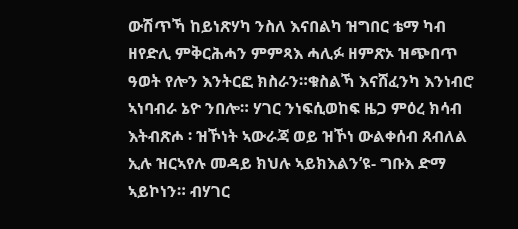ውሽጥኻ ከይነጽሃካ ንስለ እናበልካ ዝግበር ቴማ ካብ ዘየድሊ ምቅርሕሓን ምምጻእ ሓሊፉ ዘምጽኦ ዝጭበጥ ዓወት የሎን እንትርፎ ክስራን።ቁስልኻ እናሸፈንካ እንነብሮ ኣነባብራ ኔዮ ንበሎ። ሃገር ንነፍሲወከፍ ዜጋ ምዕረ ክሳብ እትብጽሖ ፡ ዝኾነት ኣውራጃ ወይ ዝኾነ ውልቀሰብ ጸብለል ኢሉ ዝርኣየሉ መዳይ ክህሉ ኣይክእልን’ዩ- ግቡእ ድማ ኣይኮነን። ብሃገር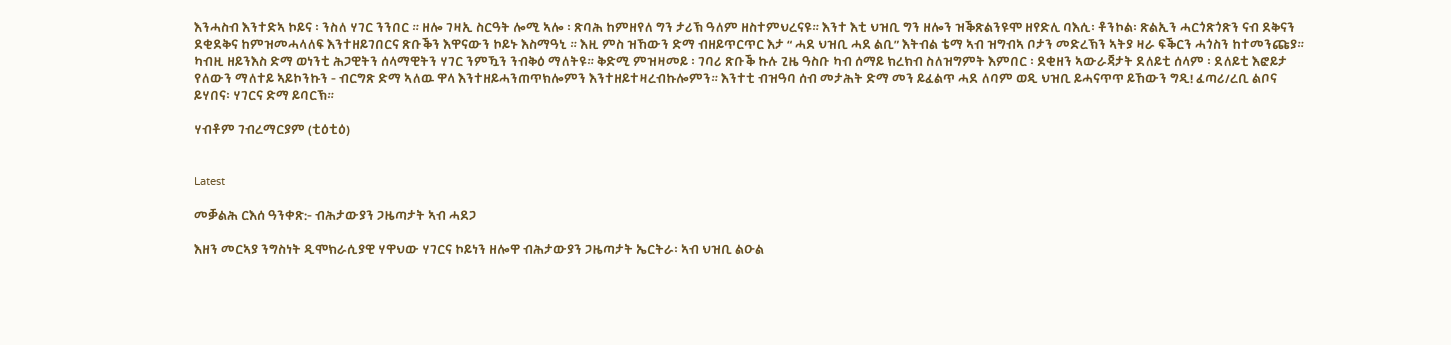እንሓስብ እንተድኣ ኮይና ፡ ንስለ ሃገር ንንበር ። ዘሎ ገዛኢ ስርዓት ሎሚ ኣሎ ፡ ጽባሕ ከምዘየለ ግን ታሪኽ ዓለም ዘስተምህረናዩ። እንተ እቲ ህዝቢ ግን ዘሎን ዝቕጽልንዩሞ ዘየድሊ ባእሲ፡ ቶንኮል፡ ጽልኢን ሓርጎጽጎጽን ናብ ደቅናን ደቂደቅና ከምዝመሓላለፍ እንተዘይገበርና ጽቡቕን እዋናውን ኮይኑ እስማዓኒ ። እዚ ምስ ዝኸውን ድማ ብዘይጥርጥር እታ “ ሓደ ህዝቢ ሓደ ልቢ” እትብል ቴማ ኣብ ዝግብኣ ቦታን መድረኽን ኣትያ ዛራ ፍቕርን ሓጎስን ከተመንጩያ። ካብዚ ዘይንእስ ድማ ወነንቲ ሕጋዊትን ሰላማዊትን ሃገር ንምዃን ንብቅዕ ማለትዩ። ቅድሚ ምዝዛመይ ፡ ገባሪ ጽቡቕ ኩሉ ጊዜ ዓስቡ ካብ ሰማይ ክረክብ ስለዝግምት እምበር ፡ ደቂዘን ኣውራጃታት ደለይቲ ሰላም ፡ ደለይቲ እፎይታ የለውን ማለተይ ኣይኮንኩን - ብርግጽ ድማ ኣለዉ ዋላ እንተዘይሓንጠጥክሎምን እንተዘይተዛረብኩሎምን። እንተቲ ብዝዓባ ሰብ መታሕት ድማ መን ይፈልጥ ሓደ ለባም ወዲ ህዝቢ ይሓናጥጥ ይኸውን ግዲ! ፈጣሪ/ረቢ ልቦና ይሃበና፡ ሃገርና ድማ ይባርኽ።

ሃብቶም ገብረማርያም (ቲዕቲዕ)


Latest

መቓልሕ ርእሰ ዓንቀጽ:- ብሕታውያን ጋዜጣታት ኣብ ሓደጋ

እዘን መርኣያ ንግስነት ዲሞክራሲያዊ ሃዋህው ሃገርና ኮይነን ዘሎዋ ብሕታውያን ጋዜጣታት ኤርትራ፡ ኣብ ህዝቢ ልዑል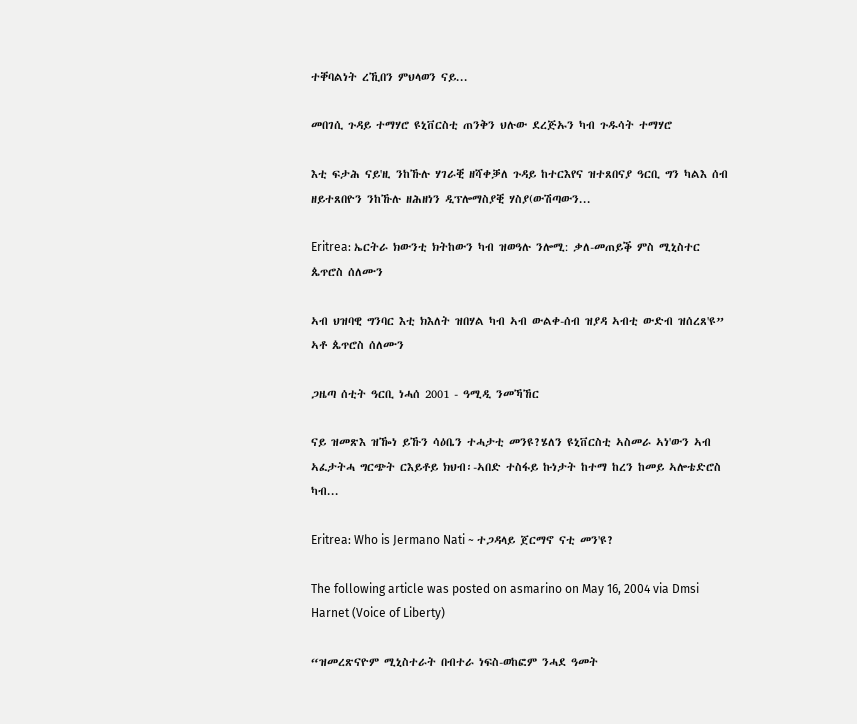ተቐባልነት ረኺበን ምህላወን ናይ...

መበገሲ ጉዳይ ተማሃሮ ዩኒቨርስቲ ጠንቅን ህሉው ደረጅኡን ካብ ጉዱሳት ተማሃሮ

እቲ ፍታሕ ናይ'ዚ ንከኹሉ ሃገራቒ ዘሻቀቓለ ጉዳይ ከተርእየና ዝተጸበናያ ዓርቢ ግን ካልእ ሰብ ዘይተጸበዮን ንከኹሉ ዘሕዘነን ዲፕሎማስያቒ ሃስያ(ውሽጣውን...

Eritrea: ኤርትራ ክውንቲ ክትከውን ካብ ዝወዓሉ ንሎሚ: ቃለ-መጠይቕ ምስ ሚኒስተር ጴጥሮስ ሰለሙን

ኣብ ህዝባዊ ግንባር እቲ ክእለት ዝበሃል ካብ ኣብ ውልቀ-ሰብ ዝያዳ ኣብቲ ውድብ ዝሰረጸ'ዩ” ኣቶ ጴጥሮስ ሰለሙን

ጋዜጣ ሰቲት ዓርቢ ነሓሰ 2001 - ዓሚዲ ንመኻኸር

ናይ ዝመጽእ ዝዀነ ይኹን ሳዕቤን ተሓታቲ መንዩ?ሄለን ዩኒቨርስቲ ኣስመራ ኣነ'ውን ኣብ ኣፈታትሓ ግርጭት ርእይቶይ ክህብ፡-ኣበድ ተስፋይ ኩነታት ከተማ ከረን ከመይ ኣሎቴድሮስ ካብ...

Eritrea: Who is Jermano Nati ~ ተጋዳላይ ጀርማኖ ናቲ መን'ዩ?

The following article was posted on asmarino on May 16, 2004 via Dmsi Harnet (Voice of Liberty)

“ዝመረጽናዮም ሚኒስተራት በብተራ ነፍስ-ወከፎም ንሓደ ዓመት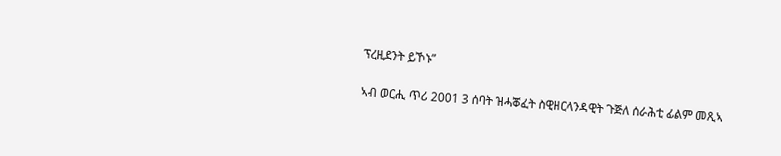ፕረዚደንት ይኾኑ”

ኣብ ወርሒ ጥሪ 2001 3 ሰባት ዝሓቖፈት ስዊዘርላንዳዊት ጉጅለ ሰራሕቲ ፊልም መጺኣ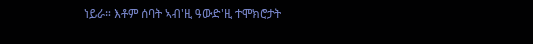ነይራ። እቶም ሰባት ኣብ'ዚ ዓውድ'ዚ ተሞክሮታት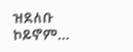ዝደለቡ ኮይኖም...